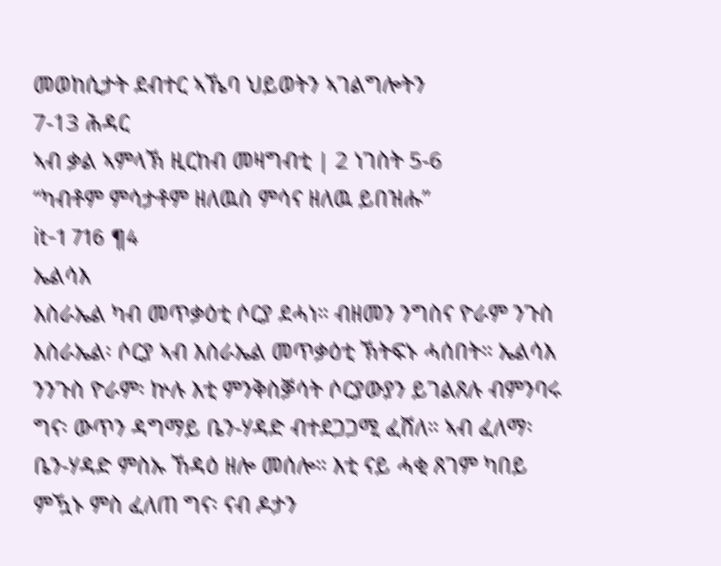መወከሲታት ደብተር ኣኼባ ህይወትን ኣገልግሎትን
7-13 ሕዳር
ኣብ ቃል ኣምላኽ ዚርከብ መዛግብቲ | 2 ነገስት 5-6
“ካብቶም ምሳታቶም ዘለዉስ ምሳና ዘለዉ ይበዝሑ”
it-1 716 ¶4
ኤልሳእ
እስራኤል ካብ መጥቃዕቲ ሶርያ ደሓነ። ብዘመን ንግስና ዮራም ንጉስ እስራኤል፡ ሶርያ ኣብ እስራኤል መጥቃዕቲ ኽትፍኑ ሓሰበት። ኤልሳእ ንንጉስ ዮራም፡ ኵሉ እቲ ምንቅስቓሳት ሶርያውያን ይገልጸሉ ብምንባሩ ግና፡ ውጥን ዳግማይ ቤን-ሃዳድ ብተደጋጋሚ ፈሸለ። ኣብ ፈለማ፡ ቤን-ሃዳድ ምስኡ ኸዳዕ ዘሎ መሰሎ። እቲ ናይ ሓቂ ጸገም ካበይ ምዃኑ ምስ ፈለጠ ግና፡ ናብ ዶታን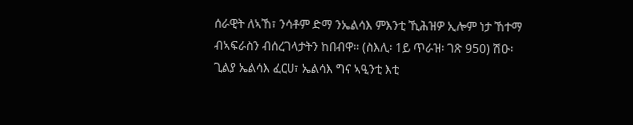ሰራዊት ለኣኸ፣ ንሳቶም ድማ ንኤልሳእ ምእንቲ ኺሕዝዎ ኢሎም ነታ ኸተማ ብኣፍራስን ብሰረገላታትን ከበብዋ። (ስእሊ፡ 1ይ ጥራዝ፡ ገጽ 950) ሽዑ፡ ጊልያ ኤልሳእ ፈርሀ፣ ኤልሳእ ግና ኣዒንቲ እቲ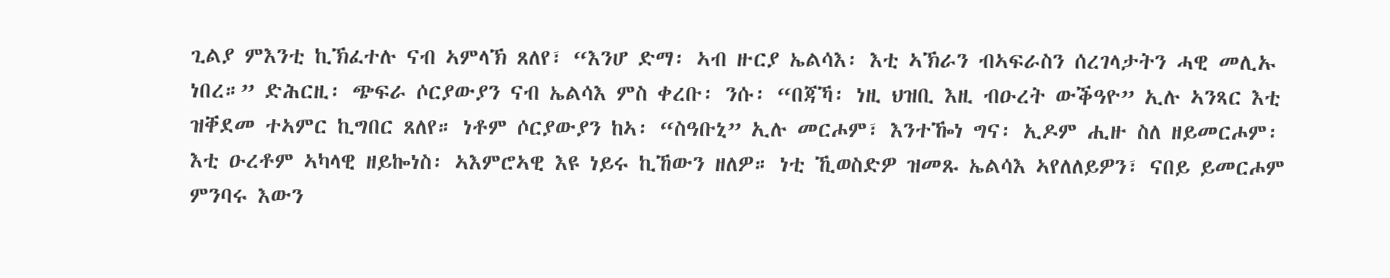ጊልያ ምእንቲ ኪኽፈተሉ ናብ ኣምላኽ ጸለየ፣ “እንሆ ድማ፡ ኣብ ዙርያ ኤልሳእ፡ እቲ ኣኽራን ብኣፍራስን ሰረገላታትን ሓዊ መሊኡ ነበረ።” ድሕርዚ፡ ጭፍራ ሶርያውያን ናብ ኤልሳእ ምስ ቀረቡ፡ ንሱ፡ “በጃኻ፡ ነዚ ህዝቢ እዚ ብዑረት ውቕዓዮ” ኢሉ ኣንጻር እቲ ዝቐደመ ተኣምር ኪግበር ጸለየ። ነቶም ሶርያውያን ከኣ፡ “ስዓቡኒ” ኢሉ መርሖም፣ እንተዀነ ግና፡ ኢዶም ሒዙ ስለ ዘይመርሖም፡ እቲ ዑረቶም ኣካላዊ ዘይኰነስ፡ ኣእምሮኣዊ እዩ ነይሩ ኪኸውን ዘለዎ። ነቲ ኺወስድዎ ዝመጹ ኤልሳእ ኣየለለይዎን፣ ናበይ ይመርሖም ምንባሩ እውን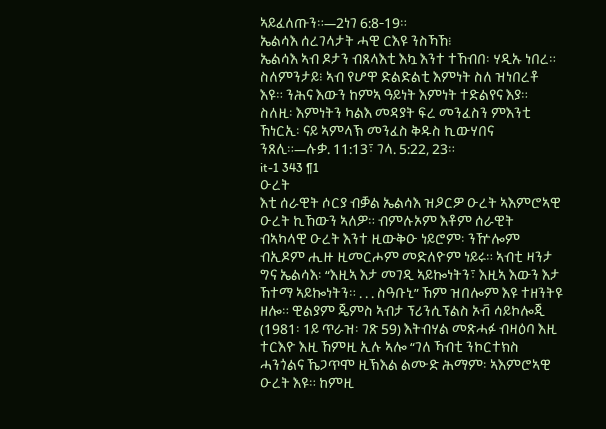ኣይፈለጡን።—2ነገ 6:8-19።
ኤልሳእ ሰረገላታት ሓዊ ርእዩ ንስኻኸ፧
ኤልሳእ ኣብ ዶታን ብጸላእቲ እኳ እንተ ተኸብበ፡ ሃዲኡ ነበረ። ስለምንታይ፧ ኣብ የሆዋ ድልድልቲ እምነት ስለ ዝነበረቶ እዩ። ንሕና እውን ከምኣ ዓይነት እምነት ተድልየና እያ። ስለዚ፡ እምነትን ካልእ መዳያት ፍረ መንፈስን ምእንቲ ኸነርኢ፡ ናይ ኣምላኽ መንፈስ ቅዱስ ኪውሃበና ንጸሊ።—ሉቃ. 11:13፣ ገላ. 5:22, 23።
it-1 343 ¶1
ዑረት
እቲ ሰራዊት ሶርያ ብቓል ኤልሳእ ዝዖርዎ ዑረት ኣእምሮኣዊ ዑረት ኪኸውን ኣለዎ። ብምሉኦም እቶም ሰራዊት ብኣካላዊ ዑረት እንተ ዚውቅዑ ነይሮም፡ ንዅሎም ብኢዶም ሒዙ ዚመርሖም መድለዮም ነይሩ። ኣብቲ ዛንታ ግና ኤልሳእ፡ “እዚኣ እታ መገዲ ኣይኰነትን፣ እዚኣ እውን እታ ኸተማ ኣይኰነትን። . . . ስዓቡኒ” ኸም ዝበሎም እዩ ተዘንትዩ ዘሎ። ዊልያም ጄምስ ኣብታ ፕሪንሲፕልስ ኦቭ ሳይኮሎጂ (1981፡ 1ይ ጥራዝ፡ ገጽ 59) እትብሃል መጽሓፉ ብዛዕባ እዚ ተርእዮ እዚ ኸምዚ ኢሉ ኣሎ “ገለ ኻብቲ ንኮርተክስ ሓንጎልና ኼጋጥሞ ዚኽእል ልሙድ ሕማም፡ ኣእምሮኣዊ ዑረት እዩ። ከምዚ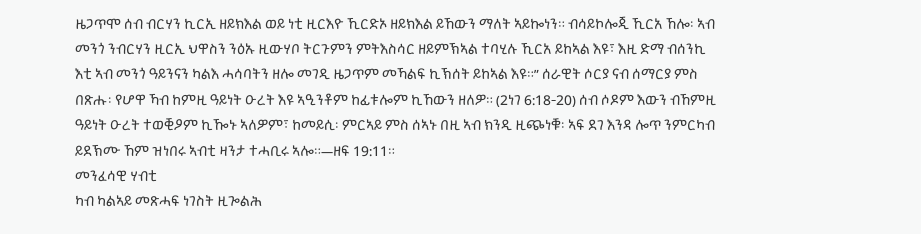ዜጋጥሞ ሰብ ብርሃን ኪርኢ ዘይክእል ወይ ነቲ ዚርእዮ ኺርድኦ ዘይክእል ይኸውን ማለት ኣይኰነን። ብሳይኮሎጂ ኺርአ ኸሎ፡ ኣብ መንጎ ንብርሃን ዚርኢ ህዋስን ንዕኡ ዚውሃቦ ትርጉምን ምትእስሳር ዘይምኽኣል ተባሂሉ ኺርአ ይከኣል እዩ፣ እዚ ድማ ብሰንኪ እቲ ኣብ መንጎ ዓይንናን ካልእ ሓሳባትን ዘሎ መገዲ ዜጋጥም መኻልፍ ኪኽሰት ይከኣል እዩ።” ሰራዊት ሶርያ ናብ ሰማርያ ምስ በጽሑ፡ የሆዋ ኻብ ከምዚ ዓይነት ዑረት እዩ ኣዒንቶም ከፊቱሎም ኪኸውን ዘለዎ። (2ነገ 6:18-20) ሰብ ሶዶም እውን ብኸምዚ ዓይነት ዑረት ተወቒዖም ኪዀኑ ኣለዎም፣ ከመይሲ፡ ምርኣይ ምስ ሰኣኑ በዚ ኣብ ክንዲ ዚጭነቑ፡ ኣፍ ደገ እንዳ ሎጥ ንምርካብ ይደኽሙ ኸም ዝነበሩ ኣብቲ ዛንታ ተሓቢሩ ኣሎ።—ዘፍ 19:11።
መንፈሳዊ ሃብቲ
ካብ ካልኣይ መጽሓፍ ነገስት ዚጐልሕ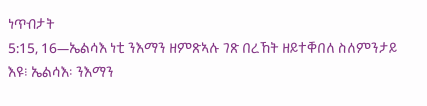ነጥብታት
5:15, 16—ኤልሳእ ነቲ ንእማን ዘምጽኣሉ ገጽ በረኸት ዘይተቐበለ ስለምንታይ እዩ፧ ኤልሳእ፡ ንእማን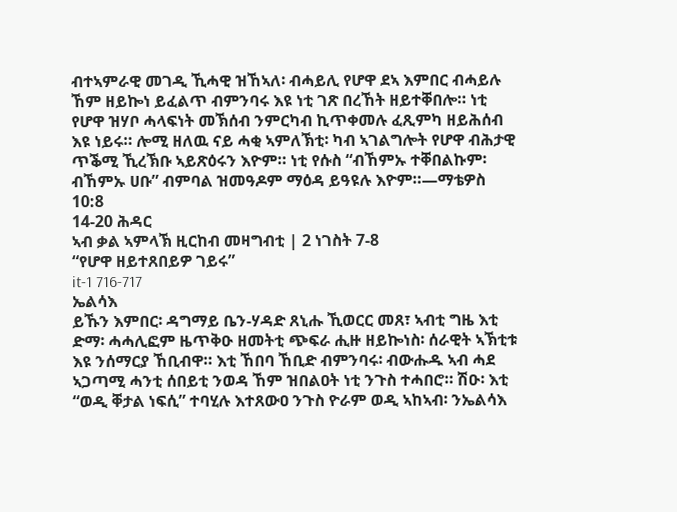ብተኣምራዊ መገዲ ኺሓዊ ዝኸኣለ፡ ብሓይሊ የሆዋ ደኣ እምበር ብሓይሉ ኸም ዘይኰነ ይፈልጥ ብምንባሩ እዩ ነቲ ገጽ በረኸት ዘይተቐበሎ። ነቲ የሆዋ ዝሃቦ ሓላፍነት መኽሰብ ንምርካብ ኪጥቀመሉ ፈጺምካ ዘይሕሰብ እዩ ነይሩ። ሎሚ ዘለዉ ናይ ሓቂ ኣምለኽቲ፡ ካብ ኣገልግሎት የሆዋ ብሕታዊ ጥቕሚ ኺረኽቡ ኣይጽዕሩን እዮም። ነቲ የሱስ “ብኸምኡ ተቐበልኩም፡ ብኸምኡ ሀቡ” ብምባል ዝመዓዶም ማዕዳ ይዓዩሉ እዮም።—ማቴዎስ 10:8
14-20 ሕዳር
ኣብ ቃል ኣምላኽ ዚርከብ መዛግብቲ | 2 ነገስት 7-8
“የሆዋ ዘይተጸበይዎ ገይሩ”
it-1 716-717
ኤልሳእ
ይኹን እምበር፡ ዳግማይ ቤን-ሃዳድ ጸኒሑ ኺወርር መጸ፣ ኣብቲ ግዜ እቲ ድማ፡ ሓሓሊፎም ዜጥቅዑ ዘመትቲ ጭፍራ ሒዙ ዘይኰነስ፡ ሰራዊት ኣኽቲቱ እዩ ንሰማርያ ኸቢብዋ። እቲ ኸበባ ኸቢድ ብምንባሩ፡ ብውሑዱ ኣብ ሓደ ኣጋጣሚ ሓንቲ ሰበይቲ ንወዳ ኸም ዝበልዐት ነቲ ንጉስ ተሓበሮ። ሽዑ፡ እቲ “ወዲ ቐታል ነፍሲ” ተባሂሉ እተጸውዐ ንጉስ ዮራም ወዲ ኣከኣብ፡ ንኤልሳእ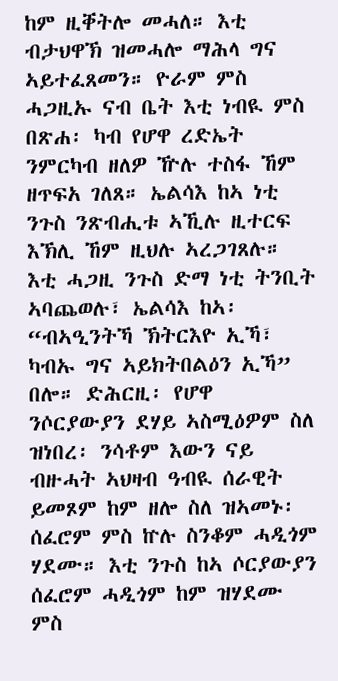ከም ዚቐትሎ መሓለ። እቲ ብታህዋኽ ዝመሓሎ ማሕላ ግና ኣይተፈጸመን። ዮራም ምስ ሓጋዚኡ ናብ ቤት እቲ ነብዪ ምስ በጽሐ፡ ካብ የሆዋ ረድኤት ንምርካብ ዘለዎ ዅሉ ተስፋ ኸም ዘጥፍአ ገለጸ። ኤልሳእ ከኣ ነቲ ንጉስ ንጽብሒቱ ኣኺሉ ዚተርፍ እኽሊ ኸም ዚህሉ ኣረጋገጸሉ። እቲ ሓጋዚ ንጉስ ድማ ነቲ ትንቢት ኣባጨወሉ፣ ኤልሳእ ከኣ፡ “ብኣዒንትኻ ኽትርእዮ ኢኻ፣ ካብኡ ግና ኣይክትበልዕን ኢኻ” በሎ። ድሕርዚ፡ የሆዋ ንሶርያውያን ደሃይ ኣስሚዕዎም ስለ ዝነበረ፡ ንሳቶም እውን ናይ ብዙሓት ኣህዛብ ዓብዪ ሰራዊት ይመጾም ከም ዘሎ ስለ ዝኣመኑ፡ ሰፈሮም ምስ ኵሉ ስንቆም ሓዲጎም ሃደሙ። እቲ ንጉስ ከኣ ሶርያውያን ሰፈሮም ሓዲጎም ከም ዝሃደሙ ምስ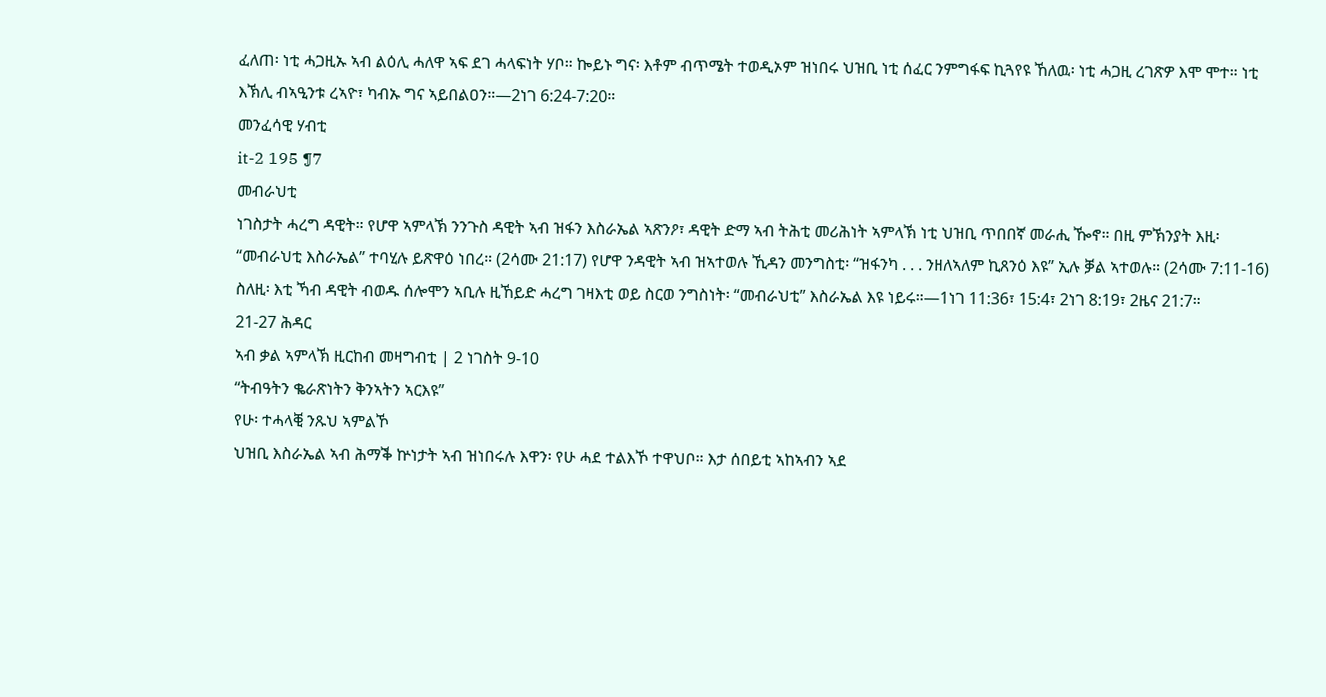ፈለጠ፡ ነቲ ሓጋዚኡ ኣብ ልዕሊ ሓለዋ ኣፍ ደገ ሓላፍነት ሃቦ። ኰይኑ ግና፡ እቶም ብጥሜት ተወዲኦም ዝነበሩ ህዝቢ ነቲ ሰፈር ንምግፋፍ ኪጓየዩ ኸለዉ፡ ነቲ ሓጋዚ ረገጽዎ እሞ ሞተ። ነቲ እኽሊ ብኣዒንቱ ረኣዮ፣ ካብኡ ግና ኣይበልዐን።—2ነገ 6:24-7:20።
መንፈሳዊ ሃብቲ
it-2 195 ¶7
መብራህቲ
ነገስታት ሓረግ ዳዊት። የሆዋ ኣምላኽ ንንጉስ ዳዊት ኣብ ዝፋን እስራኤል ኣጽንዖ፣ ዳዊት ድማ ኣብ ትሕቲ መሪሕነት ኣምላኽ ነቲ ህዝቢ ጥበበኛ መራሒ ዀኖ። በዚ ምኽንያት እዚ፡ “መብራህቲ እስራኤል” ተባሂሉ ይጽዋዕ ነበረ። (2ሳሙ 21:17) የሆዋ ንዳዊት ኣብ ዝኣተወሉ ኺዳን መንግስቲ፡ “ዝፋንካ . . . ንዘለኣለም ኪጸንዕ እዩ” ኢሉ ቓል ኣተወሉ። (2ሳሙ 7:11-16) ስለዚ፡ እቲ ኻብ ዳዊት ብወዱ ሰሎሞን ኣቢሉ ዚኸይድ ሓረግ ገዛእቲ ወይ ስርወ ንግስነት፡ “መብራህቲ” እስራኤል እዩ ነይሩ።—1ነገ 11:36፣ 15:4፣ 2ነገ 8:19፣ 2ዜና 21:7።
21-27 ሕዳር
ኣብ ቃል ኣምላኽ ዚርከብ መዛግብቲ | 2 ነገስት 9-10
“ትብዓትን ቈራጽነትን ቅንኣትን ኣርእዩ”
የሁ፡ ተሓላቒ ንጹህ ኣምልኾ
ህዝቢ እስራኤል ኣብ ሕማቕ ኵነታት ኣብ ዝነበሩሉ እዋን፡ የሁ ሓደ ተልእኾ ተዋህቦ። እታ ሰበይቲ ኣከኣብን ኣደ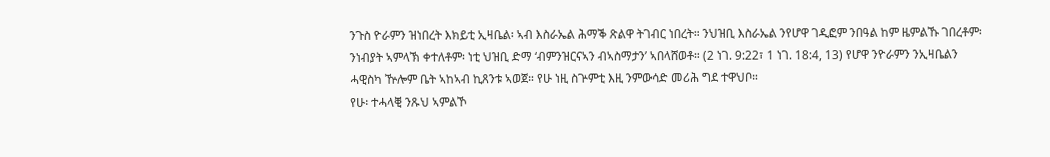ንጉስ ዮራምን ዝነበረት እክይቲ ኢዛቤል፡ ኣብ እስራኤል ሕማቕ ጽልዋ ትገብር ነበረት። ንህዝቢ እስራኤል ንየሆዋ ገዲፎም ንበዓል ከም ዜምልኹ ገበረቶም፡ ንነብያት ኣምላኽ ቀተለቶም፡ ነቲ ህዝቢ ድማ ‘ብምንዝርናኣን ብኣስማታን’ ኣበላሸወቶ። (2 ነገ. 9:22፣ 1 ነገ. 18:4, 13) የሆዋ ንዮራምን ንኢዛቤልን ሓዊስካ ዅሎም ቤት ኣከኣብ ኪጸንቱ ኣወጀ። የሁ ነዚ ስጕምቲ እዚ ንምውሳድ መሪሕ ግደ ተዋህቦ።
የሁ፡ ተሓላቒ ንጹህ ኣምልኾ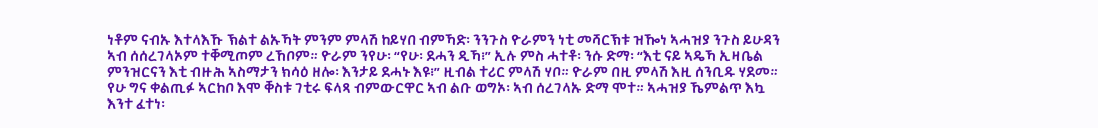ነቶም ናብኡ እተላእኹ ኽልተ ልኡኻት ምንም ምላሽ ከይሃበ ብምኻድ፡ ንንጉስ ዮራምን ነቲ መሻርኽቱ ዝዀነ ኣሓዝያ ንጉስ ይሁዳን ኣብ ሰሰረገላኦም ተቐሚጦም ረኸቦም። ዮራም ንየሁ፡ “የሁ፡ ደሓን ዲኻ፧” ኢሉ ምስ ሓተቶ፡ ንሱ ድማ፡ “እቲ ናይ ኣዴኻ ኢዛቤል ምንዝርናን እቲ ብዙሕ ኣስማታን ክሳዕ ዘሎ፡ እንታይ ደሓኑ እዩ፧” ዚብል ተሪር ምላሽ ሃቦ። ዮራም በዚ ምላሽ እዚ ሰንቢዱ ሃደመ። የሁ ግና ቀልጢፉ ኣርከቦ እሞ ቐስቱ ገቲሩ ፍላጻ ብምውርዋር ኣብ ልቡ ወግኦ፡ ኣብ ሰረገላኡ ድማ ሞተ። ኣሓዝያ ኼምልጥ እኳ እንተ ፈተነ፡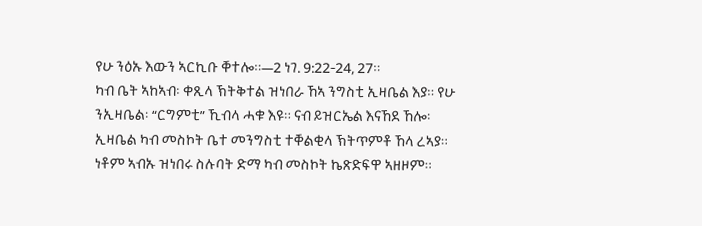የሁ ንዕኡ እውን ኣርኪቡ ቐተሎ።—2 ነገ. 9:22-24, 27።
ካብ ቤት ኣከኣብ፡ ቀጺላ ኽትቅተል ዝነበራ ኸኣ ንግስቲ ኢዛቤል እያ። የሁ ንኢዛቤል፡ “ርግምቲ” ኺብላ ሓቁ እዩ። ናብ ይዝርኤል እናኸደ ኸሎ፡ ኢዛቤል ካብ መስኮት ቤተ መንግስቲ ተቐልቂላ ኽትጥምቶ ኸላ ረኣያ። ነቶም ኣብኡ ዝነበሩ ስሉባት ድማ ካብ መስኮት ኬጽድፍዋ ኣዘዞም።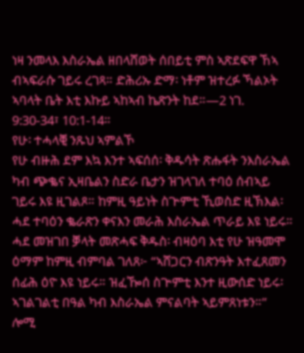ነዛ ንመላእ እስራኤል ዘበላሸወት ሰበይቲ ምስ ኣጽደፍዋ ኸኣ ብኣፍራሱ ገይሩ ረገጻ። ድሕሪኡ ድማ፡ ነቶም ዝተረፉ ኻልኦት ኣባላት ቤት እቲ እኩይ ኣከኣብ ኬጽንት ከደ።—2 ነገ. 9:30-34፣ 10:1-14።
የሁ፡ ተሓላቒ ንጹህ ኣምልኾ
የሁ ብዙሕ ደም እኳ እንተ ኣፍሰሰ፡ ቅዱሳት ጽሑፋት ንእስራኤል ካብ ጭቈና ኢዛቤልን ስድራ ቤታን ዝገላገለ ተባዕ ሰብኣይ ገይሩ እዩ ዚገልጾ። ከምዚ ዓይነት ስጕምቲ ኺወስድ ዚኽእል፡ ሓደ ተባዕን ቈራጽን ቀናእን መራሕ እስራኤል ጥራይ እዩ ነይሩ። ሓደ መዝገበ ቓላት መጽሓፍ ቅዱስ፡ ብዛዕባ እቲ የሁ ዝዓመሞ ዕማም ከምዚ ብምባል ገለጸ፦ “ኣሸጋርን ብጽንዓት እተፈጸመን ሰፊሕ ዕዮ እዩ ነይሩ። ዝፈዀሰ ስጕምቲ እንተ ዚውሰድ ነይሩ፡ ኣገልገልቲ በዓል ካብ እስራኤል ምናልባት ኣይምጸነቱን።”
ሎሚ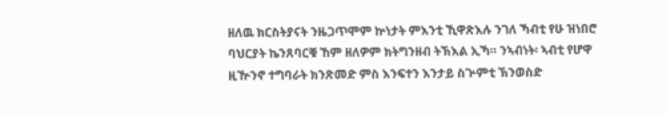ዘለዉ ክርስትያናት ንዜጋጥሞም ኵነታት ምእንቲ ኺዋጽእሉ ንገለ ኻብቲ የሁ ዝነበሮ ባህርያት ኬንጸባርቑ ኸም ዘለዎም ክትግንዘብ ትኽእል ኢኻ። ንኣብነት፡ ኣብቲ የሆዋ ዚዅንኖ ተግባራት ክንጽመድ ምስ እንፍተን እንታይ ስጕምቲ ኽንወስድ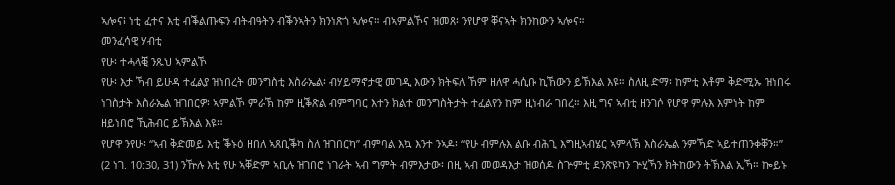ኣሎና፧ ነቲ ፈተና እቲ ብቕልጡፍን ብትብዓትን ብቕንኣትን ክንነጽጎ ኣሎና። ብኣምልኾና ዝመጸ፡ ንየሆዋ ቐናኣት ክንከውን ኣሎና።
መንፈሳዊ ሃብቲ
የሁ፡ ተሓላቒ ንጹህ ኣምልኾ
የሁ፡ እታ ኻብ ይሁዳ ተፈልያ ዝነበረት መንግስቲ እስራኤል፡ ብሃይማኖታዊ መገዲ እውን ክትፍለ ኸም ዘለዋ ሓሲቡ ኪኸውን ይኽእል እዩ። ስለዚ ድማ፡ ከምቲ እቶም ቅድሚኡ ዝነበሩ ነገስታት እስራኤል ዝገበርዎ፡ ኣምልኾ ምራኽ ከም ዚቕጽል ብምግባር እተን ክልተ መንግስትታት ተፈልየን ከም ዚነብራ ገበረ። እዚ ግና ኣብቲ ዘንገሶ የሆዋ ምሉእ እምነት ከም ዘይነበሮ ኺሕብር ይኽእል እዩ።
የሆዋ ንየሁ፡ “ኣብ ቅድመይ እቲ ቕኑዕ ዘበለ ኣጸቢቕካ ስለ ዝገበርካ” ብምባል እኳ እንተ ንኣዶ፡ “የሁ ብምሉእ ልቡ ብሕጊ እግዚኣብሄር ኣምላኽ እስራኤል ንምኻድ ኣይተጠንቀቐን።” (2 ነገ. 10:30, 31) ንዅሉ እቲ የሁ ኣቐድም ኣቢሉ ዝገበሮ ነገራት ኣብ ግምት ብምእታው፡ በዚ ኣብ መወዳእታ ዝወሰዶ ስጕምቲ ደንጽዩካን ጕሂኻን ክትከውን ትኽእል ኢኻ። ኰይኑ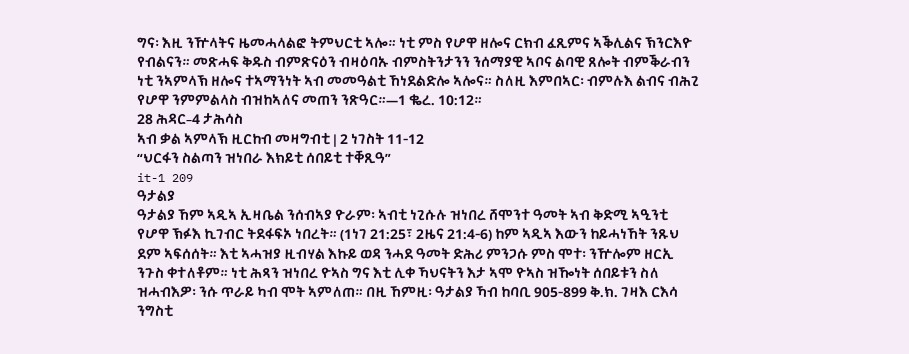ግና፡ እዚ ንዅላትና ዜመሓላልፎ ትምህርቲ ኣሎ። ነቲ ምስ የሆዋ ዘሎና ርክብ ፈጺምና ኣቕሊልና ኽንርእዮ የብልናን። መጽሓፍ ቅዱስ ብምጽናዕን ብዛዕባኡ ብምስትንታንን ንሰማያዊ ኣቦና ልባዊ ጸሎት ብምቕራብን ነቲ ንኣምላኽ ዘሎና ተኣማንነት ኣብ መመዓልቲ ኸነደልድሎ ኣሎና። ስለዚ እምበኣር፡ ብምሉእ ልብና ብሕጊ የሆዋ ንምምልላስ ብዝከኣለና መጠን ንጽዓር።—1 ቈረ. 10:12።
28 ሕዳር–4 ታሕሳስ
ኣብ ቃል ኣምላኽ ዚርከብ መዛግብቲ | 2 ነገስት 11-12
“ህርፋን ስልጣን ዝነበራ እክይቲ ሰበይቲ ተቐጺዓ”
it-1 209
ዓታልያ
ዓታልያ ኸም ኣዲኣ ኢዛቤል ንሰብኣያ ዮራም፡ ኣብቲ ነጊሱሉ ዝነበረ ሸሞንተ ዓመት ኣብ ቅድሚ ኣዒንቲ የሆዋ ኽፉእ ኪገብር ትደፋፍኦ ነበረት። (1ነገ 21:25፣ 2ዜና 21:4-6) ከም ኣዲኣ እውን ከይሓነኸት ንጹህ ደም ኣፍሰሰት። እቲ ኣሓዝያ ዚብሃል እኩይ ወዳ ንሓደ ዓመት ድሕሪ ምንጋሱ ምስ ሞተ፡ ንዅሎም ዘርኢ ንጉስ ቀተለቶም። ነቲ ሕጻን ዝነበረ ዮኣስ ግና እቲ ሊቀ ኻህናትን እታ ኣሞ ዮኣስ ዝዀነት ሰበይቱን ስለ ዝሓብእዎ፡ ንሱ ጥራይ ካብ ሞት ኣምለጠ። በዚ ኸምዚ፡ ዓታልያ ኻብ ከባቢ 905-899 ቅ.ክ. ገዛእ ርእሳ ንግስቲ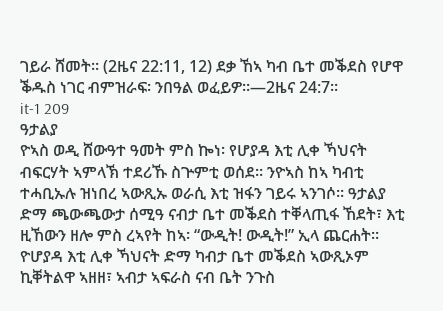ገይራ ሸመት። (2ዜና 22:11, 12) ደቃ ኸኣ ካብ ቤተ መቕደስ የሆዋ ቕዱስ ነገር ብምዝራፍ፡ ንበዓል ወፈይዎ።—2ዜና 24:7።
it-1 209
ዓታልያ
ዮኣስ ወዲ ሸውዓተ ዓመት ምስ ኰነ፡ የሆያዳ እቲ ሊቀ ኻህናት ብፍርሃት ኣምላኽ ተደሪኹ ስጕምቲ ወሰደ። ንዮኣስ ከኣ ካብቲ ተሓቢኡሉ ዝነበረ ኣውጺኡ ወራሲ እቲ ዝፋን ገይሩ ኣንገሶ። ዓታልያ ድማ ጫውጫውታ ሰሚዓ ናብታ ቤተ መቕደስ ተቐላጢፋ ኸደት፣ እቲ ዚኸውን ዘሎ ምስ ረኣየት ከኣ፡ “ውዲት! ውዲት!” ኢላ ጨርሐት። ዮሆያዳ እቲ ሊቀ ኻህናት ድማ ካብታ ቤተ መቕደስ ኣውጺኦም ኪቐትልዋ ኣዘዘ፣ ኣብታ ኣፍራስ ናብ ቤት ንጉስ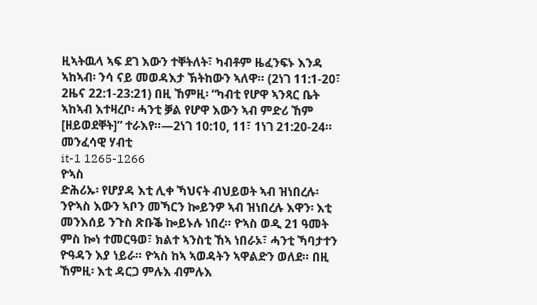ዚኣትዉላ ኣፍ ደገ እውን ተቐትለት፣ ካብቶም ዜፈንፍኑ እንዳ ኣከኣብ፡ ንሳ ናይ መወዳእታ ኽትከውን ኣለዋ። (2ነገ 11:1-20፣ 2ዜና 22:1-23:21) በዚ ኸምዚ፡ “ካብቲ የሆዋ ኣንጻር ቤት ኣከኣብ እተዛረቦ፡ ሓንቲ ቓል የሆዋ እውን ኣብ ምድሪ ኸም [ዘይወደቐት]” ተራእየ።—2ነገ 10:10, 11፣ 1ነገ 21:20-24።
መንፈሳዊ ሃብቲ
it-1 1265-1266
ዮኣስ
ድሕሪኡ፡ የሆያዳ እቲ ሊቀ ኻህናት ብህይወት ኣብ ዝነበረሉ፡ ንዮኣስ እውን ኣቦን መኻርን ኰይንዎ ኣብ ዝነበረሉ እዋን፡ እቲ መንእሰይ ንጉስ ጽቡቕ ኰይኑሉ ነበረ። ዮኣስ ወዲ 21 ዓመት ምስ ኰነ ተመርዓወ፣ ክልተ ኣንስቲ ኸኣ ነበራኦ፣ ሓንቲ ኻባታተን ዮዓዳን እያ ነይራ። ዮኣስ ከኣ ኣወዳትን ኣዋልድን ወለደ። በዚ ኸምዚ፡ እቲ ዳርጋ ምሉእ ብምሉእ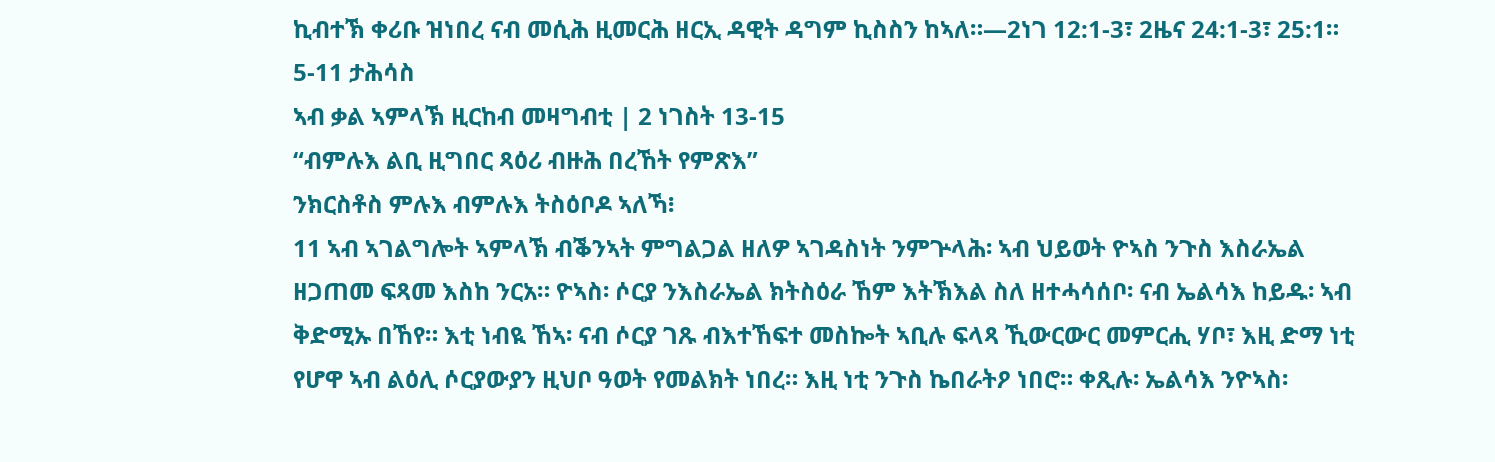ኪብተኽ ቀሪቡ ዝነበረ ናብ መሲሕ ዚመርሕ ዘርኢ ዳዊት ዳግም ኪስስን ከኣለ።—2ነገ 12:1-3፣ 2ዜና 24:1-3፣ 25:1።
5-11 ታሕሳስ
ኣብ ቃል ኣምላኽ ዚርከብ መዛግብቲ | 2 ነገስት 13-15
“ብምሉእ ልቢ ዚግበር ጻዕሪ ብዙሕ በረኸት የምጽእ”
ንክርስቶስ ምሉእ ብምሉእ ትስዕቦዶ ኣለኻ፧
11 ኣብ ኣገልግሎት ኣምላኽ ብቕንኣት ምግልጋል ዘለዎ ኣገዳስነት ንምጕላሕ፡ ኣብ ህይወት ዮኣስ ንጉስ እስራኤል ዘጋጠመ ፍጻመ እስከ ንርአ። ዮኣስ፡ ሶርያ ንእስራኤል ክትስዕራ ኸም እትኽእል ስለ ዘተሓሳሰቦ፡ ናብ ኤልሳእ ከይዱ፡ ኣብ ቅድሚኡ በኸየ። እቲ ነብዪ ኸኣ፡ ናብ ሶርያ ገጹ ብእተኸፍተ መስኰት ኣቢሉ ፍላጻ ኺውርውር መምርሒ ሃቦ፣ እዚ ድማ ነቲ የሆዋ ኣብ ልዕሊ ሶርያውያን ዚህቦ ዓወት የመልክት ነበረ። እዚ ነቲ ንጉስ ኬበራትዖ ነበሮ። ቀጺሉ፡ ኤልሳእ ንዮኣስ፡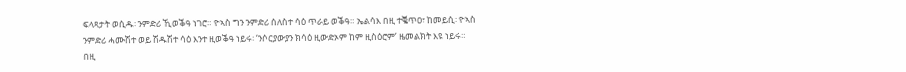ፍላጻታት ወሲዱ፡ ንምድሪ ኺወቕዓ ነገሮ። ዮኣስ ግን ንምድሪ ሰለስተ ሳዕ ጥራይ ወቕዓ። ኤልሳእ በዚ ተቘጥዐ፣ ከመይሲ፡ ዮኣስ ንምድሪ ሓሙሽተ ወይ ሽዱሽተ ሳዕ እንተ ዚወቕዓ ነይሩ፡ ‘ንሶርያውያን ክሳዕ ዚውድኦም ከም ዚስዕሮም’ ዜመልክት እዩ ነይሩ። በዚ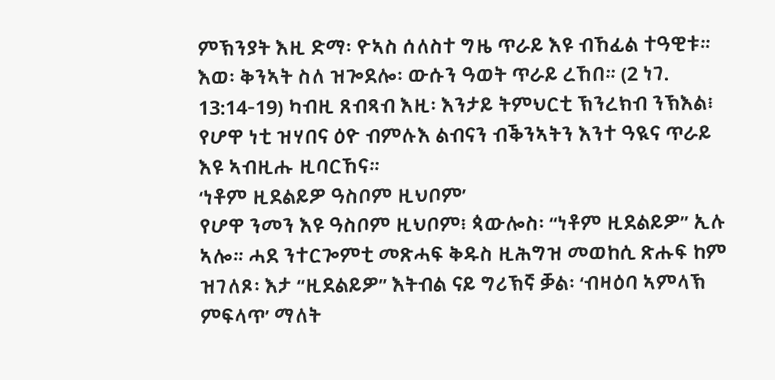ምኽንያት እዚ ድማ፡ ዮኣስ ሰለስተ ግዜ ጥራይ እዩ ብኸፊል ተዓዊቱ። እወ፡ ቅንኣት ስለ ዝጐደሎ፡ ውሱን ዓወት ጥራይ ረኸበ። (2 ነገ. 13:14-19) ካብዚ ጸብጻብ እዚ፡ እንታይ ትምህርቲ ኽንረክብ ንኽእል፧ የሆዋ ነቲ ዝሃበና ዕዮ ብምሉእ ልብናን ብቕንኣትን እንተ ዓዪና ጥራይ እዩ ኣብዚሑ ዚባርኸና።
‘ነቶም ዚደልይዎ ዓስቦም ዚህቦም’
የሆዋ ንመን እዩ ዓስቦም ዚህቦም፧ ጳውሎስ፡ “ነቶም ዚደልይዎ” ኢሉ ኣሎ። ሓደ ንተርጐምቲ መጽሓፍ ቅዱስ ዚሕግዝ መወከሲ ጽሑፍ ከም ዝገለጾ፡ እታ “ዚደልይዎ” እትብል ናይ ግሪኽኛ ቓል፡ ‘ብዛዕባ ኣምላኽ ምፍላጥ’ ማለት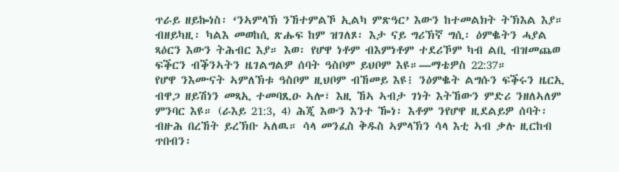ጥራይ ዘይኰነስ፡ ‘ንኣምላኽ ንኸተምልኾ ኢልካ ምጽዓር’ እውን ከተመልክት ትኽእል እያ። ብዘይካዚ፡ ካልእ መወከሲ ጽሑፍ ከም ዝገለጾ፡ እታ ናይ ግሪኽኛ ግሲ፡ ዕምቈትን ሓያል ጻዕርን እውን ትሕብር እያ። እወ፡ የሆዋ ነቶም ብእምነቶም ተደሪኾም ካብ ልቢ ብዝመጨወ ፍቕርን ብቕንኣትን ዜገልግልዎ ሰባት ዓስቦም ይህቦም እዩ።—ማቴዎስ 22:37።
የሆዋ ንእሙናት ኣምለኽቱ ዓስቦም ዚህቦም ብኸመይ እዩ፧ ንዕምቈት ልግሱን ፍቕሩን ዜርኢ ብዋጋ ዘይሽነን መጻኢ ተመባጺዑ ኣሎ፣ እዚ ኸኣ ኣብታ ገነት እትኸውን ምድሪ ንዘለኣለም ምንባር እዩ። (ራእይ 21:3, 4) ሕጂ እውን እንተ ዀነ፡ እቶም ንየሆዋ ዚደልይዎ ሰባት፡ ብዙሕ በረኸት ይረኽቡ ኣለዉ። ሳላ መንፈስ ቅዱስ ኣምላኽን ሳላ እቲ ኣብ ቃሉ ዚርከብ ጥበብን፡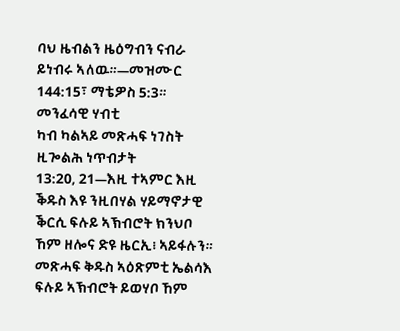ባህ ዜብልን ዜዕግብን ናብራ ይነብሩ ኣለዉ።—መዝሙር 144:15፣ ማቴዎስ 5:3።
መንፈሳዊ ሃብቲ
ካብ ካልኣይ መጽሓፍ ነገስት ዚጐልሕ ነጥብታት
13:20, 21—እዚ ተኣምር እዚ ቕዱስ እዩ ንዚበሃል ሃይማኖታዊ ቕርሲ ፍሉይ ኣኽብሮት ክንህቦ ኸም ዘሎና ድዩ ዜርኢ፧ ኣይፋሉን። መጽሓፍ ቅዱስ ኣዕጽምቲ ኤልሳእ ፍሉይ ኣኽብሮት ይወሃቦ ኸም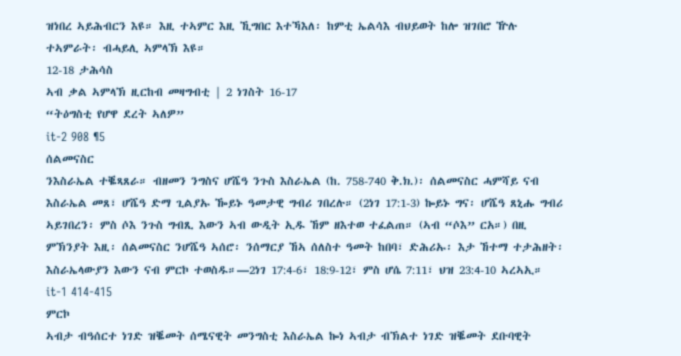ዝነበረ ኣይሕብርን እዩ። እዚ ተኣምር እዚ ኺግበር እተኻእለ፡ ከምቲ ኤልሳእ ብህይወት ከሎ ዝገበሮ ዅሉ ተኣምራት፡ ብሓይሊ ኣምላኽ እዩ።
12-18 ታሕሳስ
ኣብ ቃል ኣምላኽ ዚርከብ መዛግብቲ | 2 ነገስት 16-17
“ትዕግስቲ የሆዋ ደረት ኣለዎ”
it-2 908 ¶5
ሰልመናስር
ንእስራኤል ተቘጻጸራ። ብዘመን ንግስና ሆሼዓ ንጉስ እስራኤል (ከ. 758-740 ቅ.ክ.)፡ ሰልመናስር ሓምሻይ ናብ እስራኤል መጸ፣ ሆሼዓ ድማ ጊልያኡ ዀይኑ ዓመታዊ ግብሪ ገበረሉ። (2ነገ 17:1-3) ኰይኑ ግና፡ ሆሼዓ ጸኒሑ ግብሪ ኣይገበረን፡ ምስ ሶእ ንጉስ ግብጺ እውን ኣብ ውዲት ኢዱ ኸም ዘእተወ ተፈልጠ። (ኣብ “ሶእ” ርአ።) በዚ ምኽንያት እዚ፡ ሰልመናስር ንሆሼዓ ኣሰሮ፡ ንሰማርያ ኸኣ ሰለስተ ዓመት ከበባ፣ ድሕሪኡ፡ እታ ኸተማ ተታሕዘት፡ እስራኤላውያን እውን ናብ ምርኮ ተወስዱ።—2ነገ 17:4-6፣ 18:9-12፣ ምስ ሆሴ 7:11፣ ህዝ 23:4-10 ኣረኣኢ።
it-1 414-415
ምርኮ
ኣብታ ብዓሰርተ ነገድ ዝቘመት ሰሜናዊት መንግስቲ እስራኤል ኰነ ኣብታ ብኽልተ ነገድ ዝቘመት ደቡባዊት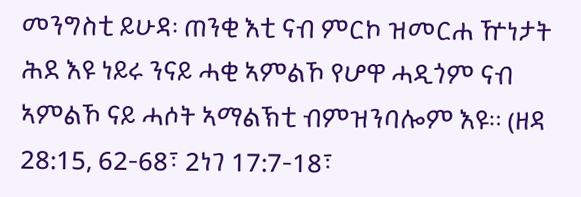መንግስቲ ይሁዳ፡ ጠንቂ እቲ ናብ ምርኮ ዝመርሐ ዅነታት ሕደ እዩ ነይሩ ንናይ ሓቂ ኣምልኾ የሆዋ ሓዲጎም ናብ ኣምልኾ ናይ ሓሶት ኣማልኽቲ ብምዝንባሎም እዩ። (ዘዳ 28:15, 62-68፣ 2ነገ 17:7-18፣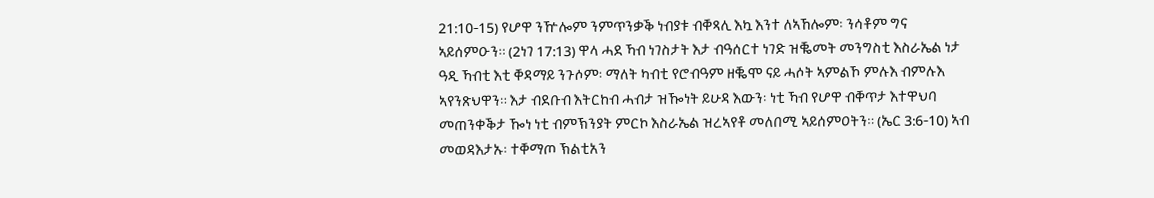21:10-15) የሆዋ ንዅሎም ንምጥንቃቕ ነብያቱ ብቐጻሊ እኳ እንተ ለኣኸሎም፡ ንሳቶም ግና ኣይሰምዑን። (2ነገ 17:13) ዋላ ሓደ ኻብ ነገስታት እታ ብዓሰርተ ነገድ ዝቘመት መንግስቲ እስራኤል ነታ ዓዲ ኻብቲ እቲ ቐዳማይ ንጉሶም፡ ማለት ካብቲ የሮብዓም ዘቘሞ ናይ ሓሶት ኣምልኾ ምሉእ ብምሉእ ኣየንጽህዋን። እታ ብደቡብ እትርከብ ሓብታ ዝዀነት ይሁዳ እውን፡ ነቲ ኻብ የሆዋ ብቐጥታ እተዋህባ መጠንቀቕታ ዀነ ነቲ ብምኽንያት ምርኮ እስራኤል ዝረኣየቶ መለበሚ ኣይሰምዐትን። (ኤር 3:6-10) ኣብ መወዳእታኡ፡ ተቐማጦ ኽልቲአን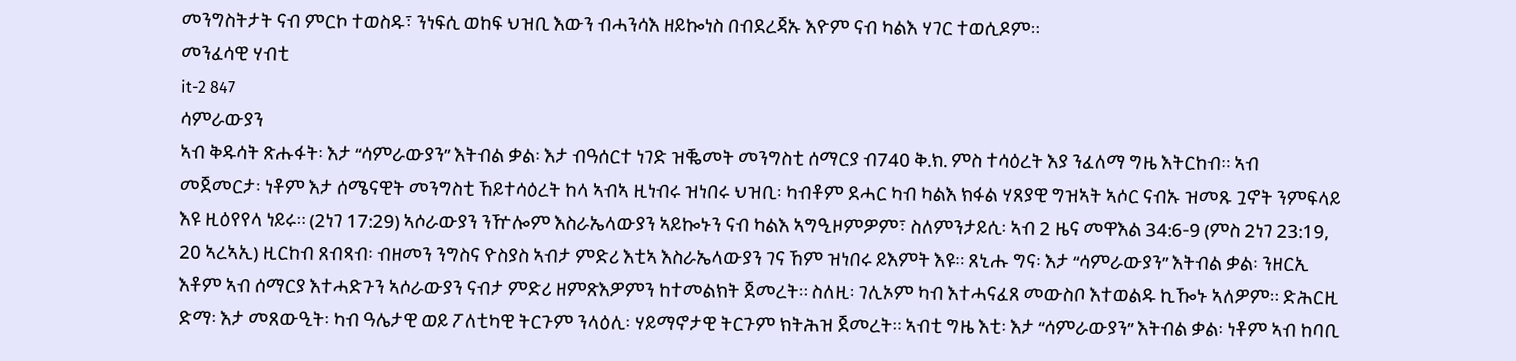መንግስትታት ናብ ምርኮ ተወስዱ፣ ንነፍሲ ወከፍ ህዝቢ እውን ብሓንሳእ ዘይኰነስ በብደረጃኡ እዮም ናብ ካልእ ሃገር ተወሲዶም።
መንፈሳዊ ሃብቲ
it-2 847
ሳምራውያን
ኣብ ቅዱሳት ጽሑፋት፡ እታ “ሳምራውያን” እትብል ቃል፡ እታ ብዓሰርተ ነገድ ዝቘመት መንግስቲ ሰማርያ ብ740 ቅ.ክ. ምስ ተሳዕረት እያ ንፈለማ ግዜ እትርከብ። ኣብ መጀመርታ፡ ነቶም እታ ሰሜናዊት መንግስቲ ኸይተሳዕረት ከላ ኣብኣ ዚነብሩ ዝነበሩ ህዝቢ፡ ካብቶም ደሓር ካብ ካልእ ክፋል ሃጸያዊ ግዝኣት ኣሶር ናብኡ ዝመጹ ጓኖት ንምፍላይ እዩ ዚዕየየላ ነይሩ። (2ነገ 17:29) ኣሶራውያን ንዅሎም እስራኤላውያን ኣይኰኑን ናብ ካልእ ኣግዒዞምዎም፣ ስለምንታይሲ፡ ኣብ 2 ዜና መዋእል 34:6-9 (ምስ 2ነገ 23:19, 20 ኣረኣኢ) ዚርከብ ጸብጻብ፡ ብዘመን ንግስና ዮስያስ ኣብታ ምድሪ እቲኣ እስራኤላውያን ገና ኸም ዝነበሩ ይእምት እዩ። ጸኒሑ ግና፡ እታ “ሳምራውያን” እትብል ቃል፡ ንዘርኢ እቶም ኣብ ሰማርያ እተሓድጉን ኣሶራውያን ናብታ ምድሪ ዘምጽእዎምን ከተመልክት ጀመረት። ስለዚ፡ ገሊኦም ካብ እተሓናፈጸ መውስቦ እተወልዱ ኪዀኑ ኣለዎም። ድሕርዚ ድማ፡ እታ መጸውዒት፡ ካብ ዓሌታዊ ወይ ፖለቲካዊ ትርጉም ንላዕሊ፡ ሃይማኖታዊ ትርጉም ክትሕዝ ጀመረት። ኣብቲ ግዜ እቲ፡ እታ “ሳምራውያን” እትብል ቃል፡ ነቶም ኣብ ከባቢ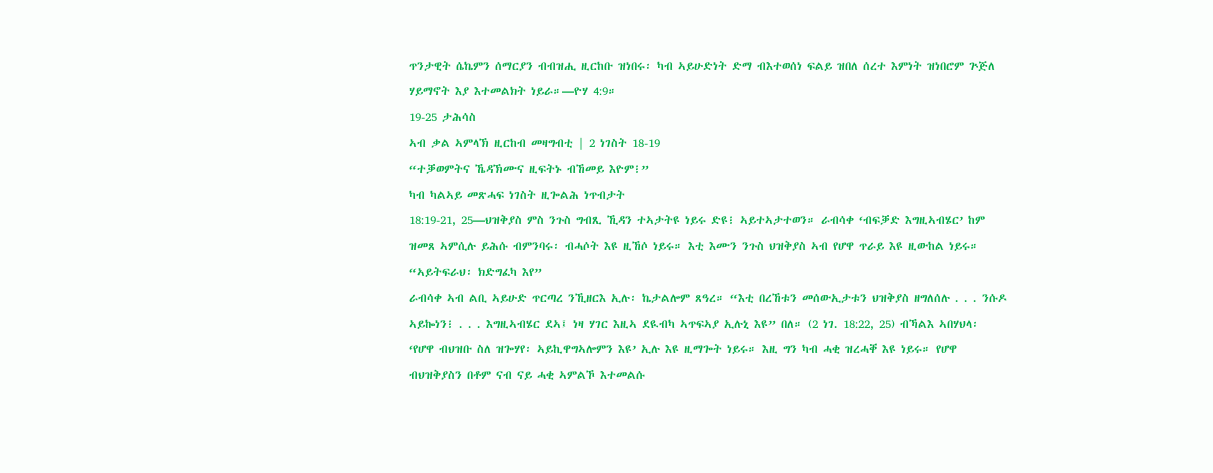ጥንታዊት ሴኬምን ሰማርያን ብብዝሒ ዚርከቡ ዝነበሩ፡ ካብ ኣይሁድነት ድማ ብእተወሰነ ፍልይ ዝበለ ሰረተ እምነት ዝነበሮም ጕጅለ ሃይማኖት እያ እተመልክት ነይራ።—ዮሃ 4:9።
19-25 ታሕሳስ
ኣብ ቃል ኣምላኽ ዚርከብ መዛግብቲ | 2 ነገስት 18-19
“ተቓወምትና ኼዳኽሙና ዚፍትኑ ብኸመይ እዮም፧”
ካብ ካልኣይ መጽሓፍ ነገስት ዚጐልሕ ነጥብታት
18:19-21, 25—ህዝቅያስ ምስ ንጉስ ግብጺ ኺዳን ተኣታትዩ ነይሩ ድዩ፧ ኣይተኣታተወን። ራብሳቀ ‘ብፍቓድ እግዚኣብሄር’ ከም ዝመጸ ኣምሲሉ ይሕሱ ብምንባሩ፡ ብሓሶት እዩ ዚኸሶ ነይሩ። እቲ እሙን ንጉስ ህዝቅያስ ኣብ የሆዋ ጥራይ እዩ ዚውከል ነይሩ።
“ኣይትፍራህ፡ ክድግፈካ እየ”
ራብሳቀ ኣብ ልቢ ኣይሁድ ጥርጣረ ንኺዘርእ ኢሉ፡ ኬታልሎም ጸዓረ። “እቲ በረኸቱን መሰውኢታቱን ህዝቅያስ ዘግለሰሉ . . . ንሱዶ ኣይኰነን፧ . . . እግዚኣብሄር ደኣ፤ ነዛ ሃገር እዚኣ ደዪብካ ኣጥፍኣያ ኢሉኒ እዩ” በለ። (2 ነገ. 18:22, 25) ብኻልእ ኣበሃህላ፡ ‘የሆዋ ብህዝቡ ስለ ዝጐሃየ፡ ኣይኪዋግኣሎምን እዩ’ ኢሉ እዩ ዚማጐት ነይሩ። እዚ ግን ካብ ሓቂ ዝረሓቐ እዩ ነይሩ። የሆዋ ብህዝቅያስን በቶም ናብ ናይ ሓቂ ኣምልኾ እተመልሱ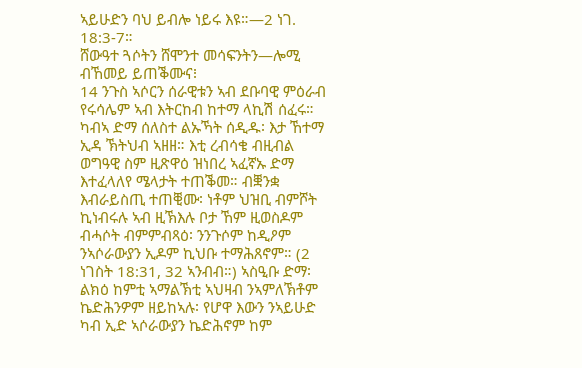ኣይሁድን ባህ ይብሎ ነይሩ እዩ።—2 ነገ. 18:3-7።
ሸውዓተ ጓሶትን ሸሞንተ መሳፍንትን—ሎሚ ብኸመይ ይጠቕሙና፧
14 ንጉስ ኣሶርን ሰራዊቱን ኣብ ደቡባዊ ምዕራብ የሩሳሌም ኣብ እትርከብ ከተማ ላኪሽ ሰፈሩ። ካብኣ ድማ ሰለስተ ልኡኻት ሰዲዱ፡ እታ ኸተማ ኢዳ ኽትህብ ኣዘዘ። እቲ ረብሳቄ ብዚብል ወግዓዊ ስም ዚጽዋዕ ዝነበረ ኣፈኛኡ ድማ እተፈላለየ ሜላታት ተጠቕመ። ብቛንቋ እብራይስጢ ተጠቒሙ፡ ነቶም ህዝቢ ብምሾት ኪነብሩሉ ኣብ ዚኽእሉ ቦታ ኸም ዚወስዶም ብሓሶት ብምምብጻዕ፡ ንንጉሶም ከዲዖም ንኣሶራውያን ኢዶም ኪህቡ ተማሕጸኖም። (2 ነገስት 18:31, 32 ኣንብብ።) ኣስዒቡ ድማ፡ ልክዕ ከምቲ ኣማልኽቲ ኣህዛብ ንኣምለኽቶም ኬድሕንዎም ዘይከኣሉ፡ የሆዋ እውን ንኣይሁድ ካብ ኢድ ኣሶራውያን ኬድሕኖም ከም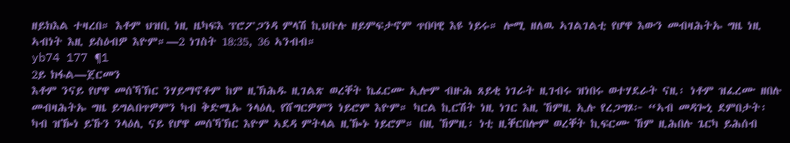ዘይክእል ተዛረበ። እቶም ህዝቢ ነዚ ዜካፍእ ፕሮፖጋንዳ ምላሽ ኪህቡሉ ዘይምፍታኖም ጥበባዊ እዩ ነይሩ። ሎሚ ዘለዉ ኣገልገልቲ የሆዋ እውን መብዛሕትኡ ግዜ ነዚ ኣብነት እዚ ይስዕብዎ እዮም።—2 ነገስት 18:35, 36 ኣንብብ።
yb74 177 ¶1
2ይ ክፋል—ጀርመን
እቶም ንናይ የሆዋ መሰኻኽር ንሃይማኖቶም ከም ዚኽሕዱ ዚገልጽ ወረቐት ኬፈርሙ ኢሎም ብዙሕ ጸይቂ ነገራት ዚገብሩ ዝነበሩ ወተሃደራት ናዚ፡ ነቶም ዝፈረሙ ዘበሉ መብዛሕትኡ ግዜ ይግልበጥዎምን ካብ ቅድሚኡ ንላዕሊ የሸግርዎምን ነይሮም እዮም። ካርል ኪርሽት ነዚ ነገር እዚ ኸምዚ ኢሉ የረጋግጾ፦ “ኣብ መዳጐኒ ደምበታት፡ ካብ ዝዀነ ይኹን ንላዕሊ ናይ የሆዋ መሰኻኽር እዮም ኣደዳ ምትላል ዚዀኑ ነይሮም። በዚ ኸምዚ፡ ነቲ ዚቐርበሎም ወረቐት ኪፍርሙ ኸም ዚሕበሉ ጌርካ ይሕሰብ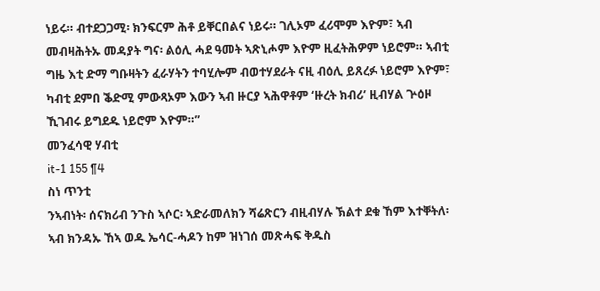ነይሩ። ብተደጋጋሚ፡ ክንፍርም ሕቶ ይቐርበልና ነይሩ። ገሊኦም ፈሪሞም እዮም፣ ኣብ መብዛሕትኡ መዳያት ግና፡ ልዕሊ ሓደ ዓመት ኣጽኒሖም እዮም ዚፈትሕዎም ነይሮም። ኣብቲ ግዜ እቲ ድማ ግቡዛትን ፈራሃትን ተባሂሎም ብወተሃደራት ናዚ ብዕሊ ይጸረፉ ነይሮም እዮም፣ ካብቲ ደምበ ቕድሚ ምውጻኦም እውን ኣብ ዙርያ ኣሕዋቶም ‘ዙረት ክብሪ’ ዚብሃል ጕዕዞ ኺገብሩ ይግደዱ ነይሮም እዮም።”
መንፈሳዊ ሃብቲ
it-1 155 ¶4
ስነ ጥንቲ
ንኣብነት፡ ሰናክሪብ ንጉስ ኣሶር፡ ኣድራመለክን ሻሬጽርን ብዚብሃሉ ኽልተ ደቁ ኸም እተቐትለ፡ ኣብ ክንዳኡ ኸኣ ወዱ ኤሳር-ሓዶን ከም ዝነገሰ መጽሓፍ ቅዱስ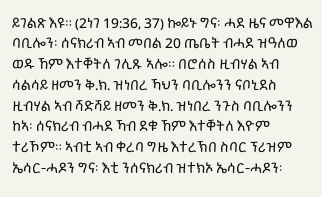ይገልጽ እዩ። (2ነገ 19:36, 37) ኰይኑ ግና፡ ሓደ ዜና መዋእል ባቢሎን፡ ሰናክሪብ ኣብ መበል 20 ጤቤት ብሓደ ዝዓለወ ወዱ ኸም እተቐትለ ገሊጹ ኣሎ። በሮሰስ ዚብሃል ኣብ ሳልሳይ ዘመን ቅ.ክ. ዝነበረ ኻህን ባቢሎንን ናቦኒደስ ዚብሃል ኣብ ሻድሻይ ዘመን ቅ.ክ. ዝነበረ ንጉስ ባቢሎንን ከኣ፡ ሰናክሪብ ብሓደ ኻብ ደቁ ኸም እተቐትለ እዮም ተሪኾም። ኣብቲ ኣብ ቀረባ ግዜ እተረኽበ ስባር ፕሪዝም ኤሳር-ሓዶን ግና፡ እቲ ንሰናክሪብ ዝተክኦ ኤሳር-ሓዶን፡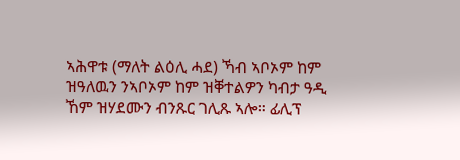ኣሕዋቱ (ማለት ልዕሊ ሓደ) ኻብ ኣቦኦም ከም ዝዓለዉን ንኣቦኦም ከም ዝቐተልዎን ካብታ ዓዲ ኸም ዝሃደሙን ብንጹር ገሊጹ ኣሎ። ፊሊፕ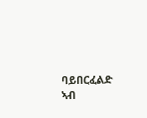ባይበርፈልድ ኣብ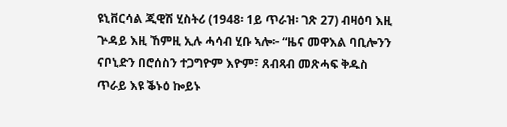ዩኒቨርሳል ጂዊሽ ሂስትሪ (1948፡ 1ይ ጥራዝ፡ ገጽ 27) ብዛዕባ እዚ ጕዳይ እዚ ኸምዚ ኢሉ ሓሳብ ሂቡ ኣሎ፦ “ዜና መዋእል ባቢሎንን ናቦኒድን በሮሰስን ተጋግዮም እዮም፣ ጸብጻብ መጽሓፍ ቅዱስ ጥራይ እዩ ቕኑዕ ኰይኑ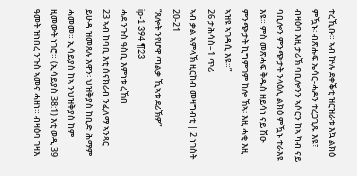ተረኺቡ። ኣብ ኵሉ ደቀቕቲ ዝርዝራቱ እኳ ልክዕ ምዃኑ፡ ብጽሑፍ ኤሳር-ሓዶን ተረጋጊጹ እዩ፣ ብዛዕባ እዚ ታሪኽ ባቢሎንን ኣሶርን ከኣ ካብ ናይ ባቢሎን ምንጭታት ንላዕሊ ልክዕ ምዃኑ ተራእዩ እዩ። ምስ መጽሓፍ ቅዱስ ዘይሳነ ናይ ሽዑ ምንጭታት ኪግምገም ከሎ ኸኣ፡ እዚ ሓቂ እዚ ኣዝዩ ኣገዳሲ እዩ።”
26 ታሕሳስ–1 ጥሪ
ኣብ ቃል ኣምላኽ ዚርከብ መዛግብቲ | 2 ነገስት 20-21
“ጸሎት ንየሆዋ ጣልቃ ኺኣቱ ደሪኽዎ”
ip-1 394 ¶23
ሓደ ንጉስ ዓስቢ እምነቱ ረኸበ
23 ኣብ ከባቢ እቲ ሰናክሪብ ንፈለማ ኣንጻር ይሁዳ ዝመጸሉ እዋን፡ ህዝቅያስ ከቢድ ሕማም ሓመመ። ኢሳይያስ ከኣ ንህዝቅያስ ከም ዚመውት ነገሮ። (ኢሳይያስ 38:1) እቲ ወዲ 39 ዓመት ዝነበረ ንጉስ ኣመና ሓዘነ። ብዛዕባ ገዛእ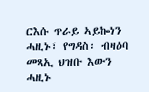ርእሱ ጥራይ ኣይኰነን ሓዚኑ፣ የግዳስ፡ ብዛዕባ መጻኢ ህዝቡ እውን ሓዚኑ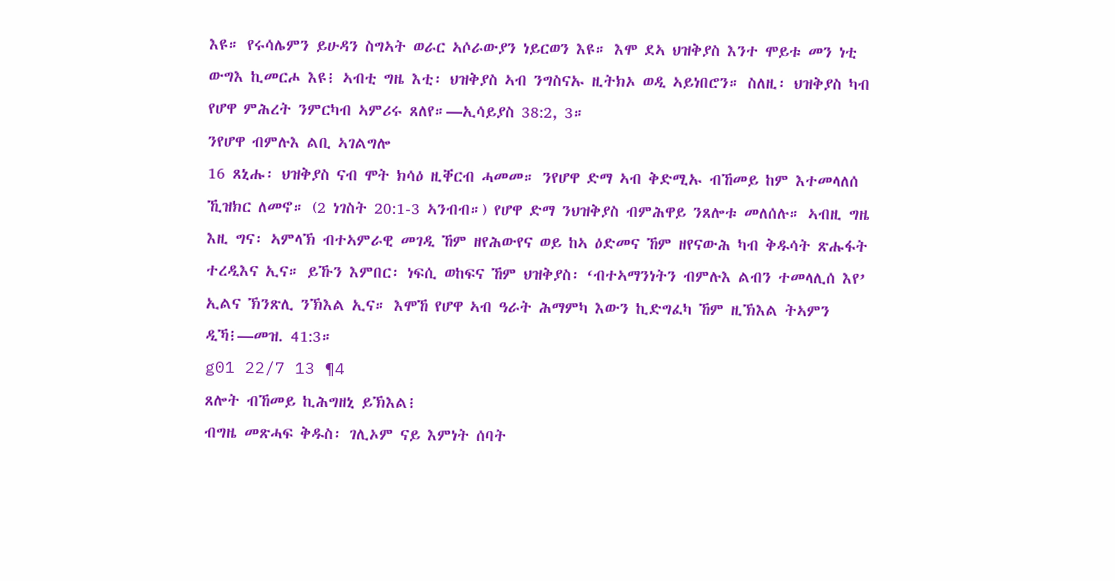እዩ። የሩሳሌምን ይሁዳን ስግኣት ወራር ኣሶራውያን ነይርወን እዩ። እሞ ደኣ ህዝቅያስ እንተ ሞይቱ መን ነቲ ውግእ ኪመርሖ እዩ፧ ኣብቲ ግዜ እቲ፡ ህዝቅያስ ኣብ ንግስናኡ ዚትክኦ ወዲ ኣይነበሮን። ስለዚ፡ ህዝቅያስ ካብ የሆዋ ምሕረት ንምርካብ ኣምሪሩ ጸለየ።—ኢሳይያስ 38:2, 3።
ንየሆዋ ብምሉእ ልቢ ኣገልግሎ
16 ጸኒሑ፡ ህዝቅያስ ናብ ሞት ክሳዕ ዚቐርብ ሓመመ። ንየሆዋ ድማ ኣብ ቅድሚኡ ብኸመይ ከም እተመላለሰ ኺዝክር ለመኖ። (2 ነገስት 20:1-3 ኣንብብ።) የሆዋ ድማ ንህዝቅያስ ብምሕዋይ ንጸሎቱ መለሰሉ። ኣብዚ ግዜ እዚ ግና፡ ኣምላኽ ብተኣምራዊ መገዲ ኸም ዘየሕውየና ወይ ከኣ ዕድመና ኸም ዘየናውሕ ካብ ቅዱሳት ጽሑፋት ተረዲእና ኢና። ይኹን እምበር፡ ነፍሲ ወከፍና ኸም ህዝቅያስ፡ ‘ብተኣማንነትን ብምሉእ ልብን ተመላሊሰ እየ’ ኢልና ኽንጽሊ ንኽእል ኢና። እሞኸ የሆዋ ኣብ ዓራት ሕማምካ እውን ኪድግፈካ ኸም ዚኽእል ትኣምን ዲኻ፧—መዝ. 41:3።
g01 22/7 13 ¶4
ጸሎት ብኸመይ ኪሕግዘኒ ይኽእል፧
ብግዜ መጽሓፍ ቅዱስ፡ ገሊኦም ናይ እምነት ሰባት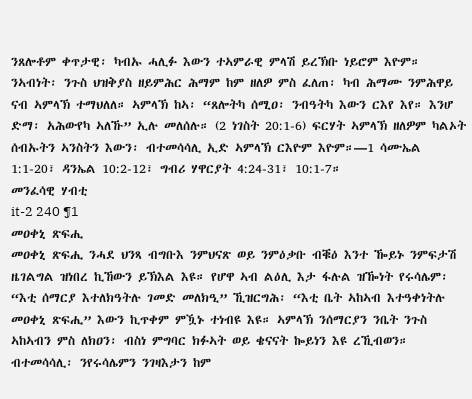ንጸሎቶም ቀጥታዊ፡ ካብኡ ሓሊፉ እውን ተኣምራዊ ምላሽ ይረኽቡ ነይሮም እዮም። ንኣብነት፡ ንጉስ ህዝቅያስ ዘይምሕር ሕማም ከም ዘለዎ ምስ ፈለጠ፡ ካብ ሕማሙ ንምሕዋይ ናብ ኣምላኽ ተማህለለ። ኣምላኽ ከኣ፡ “ጸሎትካ ሰሚዐ፡ ንብዓትካ እውን ርእየ እየ። እንሆ ድማ፡ አሕውየካ ኣለኹ” ኢሉ መለሰሉ። (2 ነገስት 20:1-6) ፍርሃት ኣምላኽ ዘለዎም ካልኦት ሰብኡትን ኣንስትን እውን፡ ብተመሳሳሊ ኢድ ኣምላኽ ርእዮም እዮም።—1 ሳሙኤል 1:1-20፣ ዳንኤል 10:2-12፣ ግብሪ ሃዋርያት 4:24-31፣ 10:1-7።
መንፈሳዊ ሃብቲ
it-2 240 ¶1
መዐቀኒ ጽፍሒ
መዐቀኒ ጽፍሒ ንሓደ ህንጻ ብግቡእ ንምህናጽ ወይ ንምዕቃቡ ብቑዕ እንተ ዀይኑ ንምፍታሽ ዜገልግል ዝነበረ ኪኸውን ይኽእል እዩ። የሆዋ ኣብ ልዕሊ እታ ፋሉል ዝዀነት የሩሳሌም፡ “እቲ ሰማርያ እተለክዓትሉ ገመድ መለክዒ” ኺዝርግሕ፡ “እቲ ቤት ኣከኣብ እተዓቀነትሉ መዐቀኒ ጽፍሒ” እውን ኪጥቀም ምዃኑ ተነብዩ እዩ። ኣምላኽ ንሰማርያን ንቤት ንጉስ ኣከኣብን ምስ ለክዐን፡ ብስነ ምግባር ክፉኣት ወይ ቄናናት ኰይነን እዩ ረኺብወን። ብተመሳሳሊ፡ ንየሩሳሌምን ንገዛእታን ከም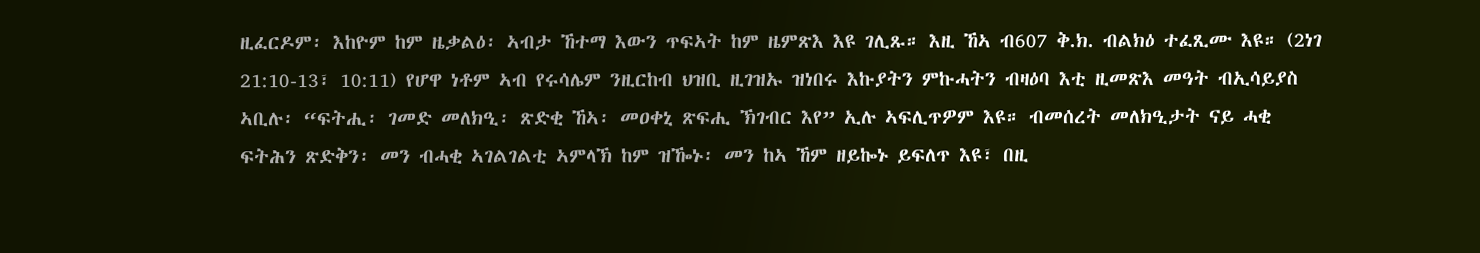ዚፈርዶም፡ እከዮም ከም ዜቃልዕ፡ ኣብታ ኸተማ እውን ጥፍኣት ከም ዜምጽእ እዩ ገሊጹ። እዚ ኸኣ ብ607 ቅ.ክ. ብልክዕ ተፈጺሙ እዩ። (2ነገ 21:10-13፣ 10:11) የሆዋ ነቶም ኣብ የሩሳሌም ንዚርከብ ህዝቢ ዚገዝኡ ዝነበሩ እኩያትን ምኩሓትን ብዛዕባ እቲ ዚመጽእ መዓት ብኢሳይያስ ኣቢሉ፡ “ፍትሒ፡ ገመድ መለክዒ፡ ጽድቂ ኸኣ፡ መዐቀኒ ጽፍሒ ኽገብር እየ” ኢሉ ኣፍሊጥዎም እዩ። ብመሰረት መለክዒታት ናይ ሓቂ ፍትሕን ጽድቅን፡ መን ብሓቂ ኣገልገልቲ ኣምላኽ ከም ዝዀኑ፡ መን ከኣ ኸም ዘይኰኑ ይፍለጥ እዩ፣ በዚ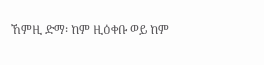ኸምዚ ድማ፡ ከም ዚዕቀቡ ወይ ከም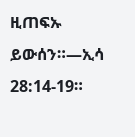ዚጠፍኡ ይውሰን።—ኢሳ 28:14-19።